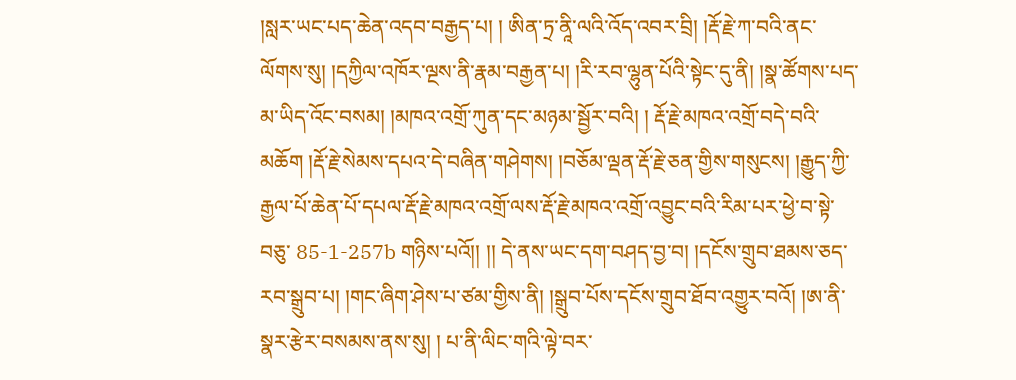།སླར་ཡང་པད་ཆེན་འདབ་བརྒྱད་པ། ། ཨིན་ཏྲ་ནཱི་ལའི་འོད་འབར་བྲི། །རྡོ་རྗེ་ཀ་བའི་ནང་ལོགས་སུ། །དཀྱིལ་འཁོར་ལྔས་ནི་རྣམ་བརྒྱན་པ། །རི་རབ་ལྷུན་པོའི་སྟེང་དུ་ནི། །སྣ་ཚོགས་པད་མ་ཡིད་འོང་བསམ། །མཁའ་འགྲོ་ཀུན་དང་མཉམ་སྦྱོར་བའི། ། རྡོ་རྗེ་མཁའ་འགྲོ་བདེ་བའི་མཆོག །རྡོ་རྗེ་སེམས་དཔའ་དེ་བཞིན་གཤེགས། །བཅོམ་ལྡན་རྡོ་རྗེ་ཅན་གྱིས་གསུངས། །རྒྱུད་ཀྱི་རྒྱལ་པོ་ཆེན་པོ་དཔལ་རྡོ་རྗེ་མཁའ་འགྲོ་ལས་རྡོ་རྗེ་མཁའ་འགྲོ་འབྱུང་བའི་རིམ་པར་ཕྱེ་བ་སྟེ་བཅུ་ 85-1-257b གཉིས་པའོ།། །། དེ་ནས་ཡང་དག་བཤད་བྱ་བ། །དངོས་གྲུབ་ཐམས་ཅད་རབ་སྒྲུབ་པ། །གང་ཞིག་ཤེས་པ་ཙམ་གྱིས་ནི། །སྒྲུབ་པོས་དངོས་གྲུབ་ཐོབ་འགྱུར་བའོ། །ཨ་ནི་སྣར་རྩེར་བསམས་ནས་སུ། ། པ་ནི་ལིང་གའི་ལྟེ་བར་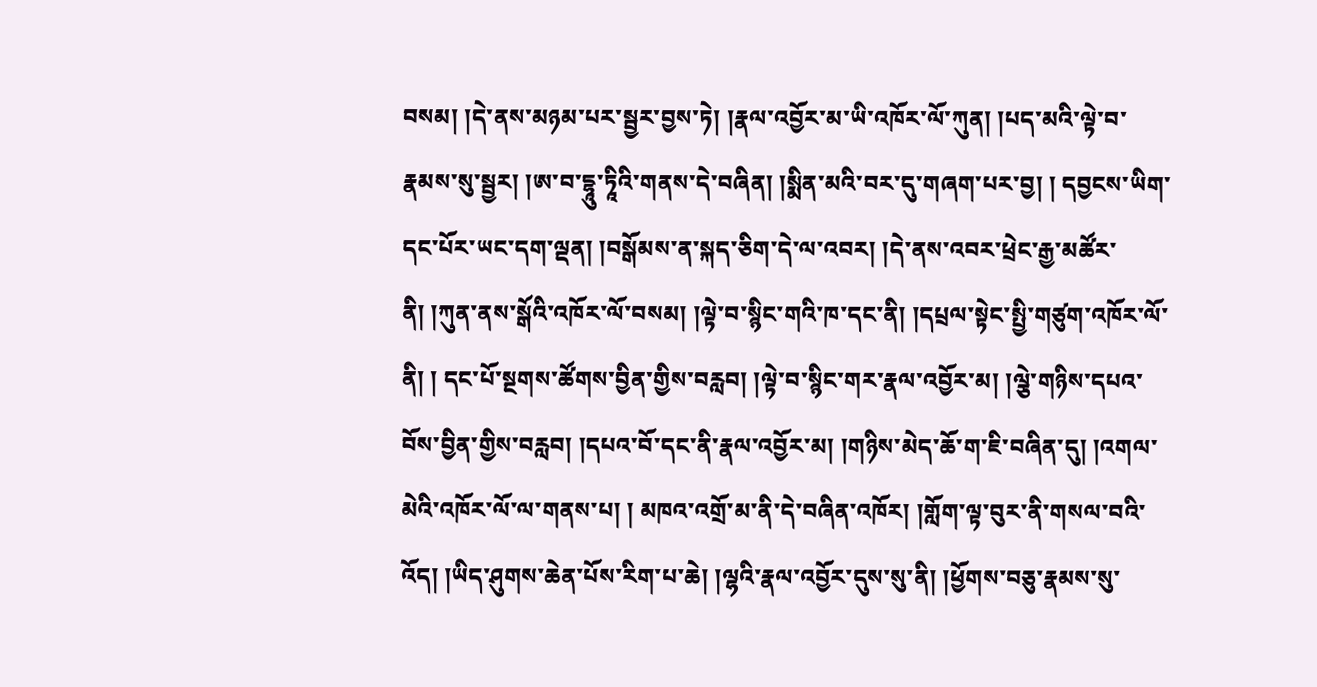བསམ། །དེ་ནས་མཉམ་པར་སྦྱར་བྱས་ཏེ། །རྣལ་འབྱོར་མ་ཡི་འཁོར་ལོ་ཀུན། །པད་མའི་ལྟེ་བ་རྣམས་སུ་སྦྱར། །ཨ་བ་དྷཱུ་ཏཱིའི་གནས་དེ་བཞིན། །སྨིན་མའི་བར་དུ་གཞག་པར་བྱ། ། དབྱངས་ཡིག་དང་པོར་ཡང་དག་ལྡན། །བསྒོམས་ན་སྐད་ཅིག་དེ་ལ་འབར། །དེ་ནས་འབར་ཕྲེང་རྒྱ་མཚོར་ནི། །ཀུན་ནས་སྒོའི་འཁོར་ལོ་བསམ། །ལྟེ་བ་སྙིང་གའི་ཁ་དང་ནི། །དཔྲལ་སྟེང་སྤྱི་གཙུག་འཁོར་ལོ་ནི། ། དང་པོ་སྔགས་ཚོགས་བྱིན་གྱིས་བརླབ། །ལྟེ་བ་སྙིང་གར་རྣལ་འབྱོར་མ། །ལྕེ་གཉིས་དཔའ་བོས་བྱིན་གྱིས་བརླབ། །དཔའ་བོ་དང་ནི་རྣལ་འབྱོར་མ། །གཉིས་མེད་ཆོ་ག་ཇི་བཞིན་དུ། །འགལ་མེའི་འཁོར་ལོ་ལ་གནས་པ། ། མཁའ་འགྲོ་མ་ནི་དེ་བཞིན་འཁོར། །གློག་ལྟ་བུར་ནི་གསལ་བའི་འོད། །ཡིད་ཤུགས་ཆེན་པོས་རིག་པ་ཆེ། །ལྷའི་རྣལ་འབྱོར་དུས་སུ་ནི། །ཕྱོགས་བཅུ་རྣམས་སུ་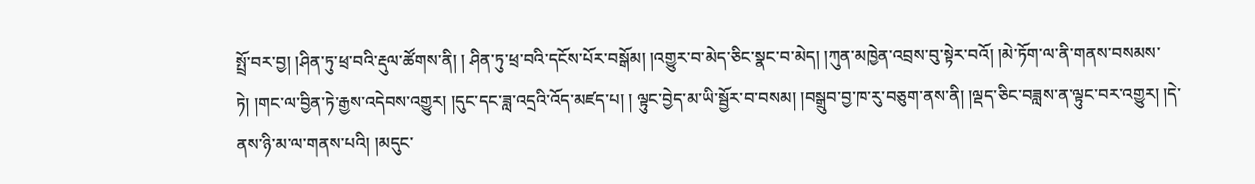སྤྲོ་བར་བྱ། །ཤིན་ཏུ་ཕྲ་བའི་རྡུལ་ཚོགས་ནི། ། ཤིན་ཏུ་ཕྲ་བའི་དངོས་པོར་བསྒོམ། །འགྱུར་བ་མེད་ཅིང་སྣང་བ་མེད། །ཀུན་མཁྱེན་འབྲས་བུ་སྟེར་བའོ། །མེ་ཏོག་ལ་ནི་གནས་བསམས་ཏེ། །གང་ལ་བྱིན་ཏེ་རྒྱས་འདེབས་འགྱུར། །དུང་དང་ཟླ་འདྲའི་འོད་མཛད་པ། ། ལྟུང་བྱེད་མ་ཡི་སྦྱོར་བ་བསམ། །བསྒྲུབ་བྱ་ཁ་རུ་བཅུག་ནས་ནི། །ལྡད་ཅིང་བཟླས་ན་ལྟུང་བར་འགྱུར། །དེ་ནས་ཉི་མ་ལ་གནས་པའི། །མདུང་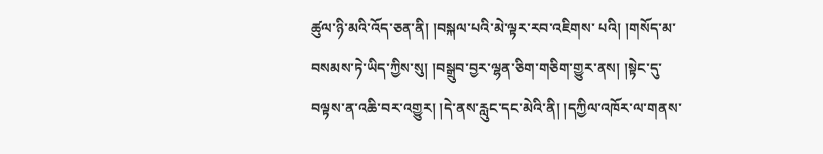ཚུལ་ཉི་མའི་འོད་ཅན་ནི། །བསྐལ་པའི་མེ་ལྟར་རབ་འཇིགས་ པའི། །གསོད་མ་བསམས་ཏེ་ཡིད་ཀྱིས་སུ། །བསྒྲུབ་བྱར་ལྷན་ཅིག་གཅིག་གྱུར་ནས། །སྟེང་དུ་བལྟས་ན་འཆི་བར་འགྱུར། །དེ་ནས་རླུང་དང་མེའི་ནི། །དཀྱིལ་འཁོར་ལ་གནས་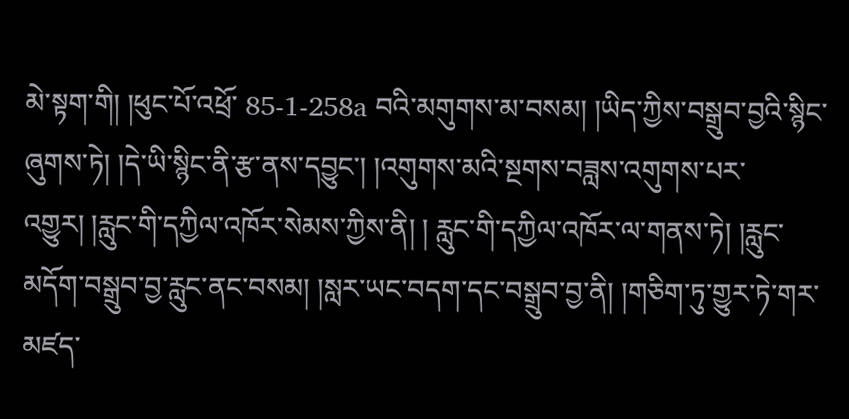མེ་སྟག་གི། །ཕུང་པོ་འཕྲོ་ 85-1-258a བའི་མགུགས་མ་བསམ། །ཡིད་ཀྱིས་བསྒྲུབ་བྱའི་སྙིང་ཞུགས་ཏེ། །དེ་ཡི་སྙིང་ནི་རྩ་ནས་དབྱུང་། །འགུགས་མའི་སྔགས་བཟླས་འགུགས་པར་འགྱུར། །རླུང་གི་དཀྱིལ་འཁོར་སེམས་ཀྱིས་ནི། ། རླུང་གི་དཀྱིལ་འཁོར་ལ་གནས་ཏེ། །རླུང་མདོག་བསྒྲུབ་བྱ་རླུང་ནང་བསམ། །སླར་ཡང་བདག་དང་བསྒྲུབ་བྱ་ནི། །གཅིག་ཏུ་གྱུར་ཏེ་གར་མཛད་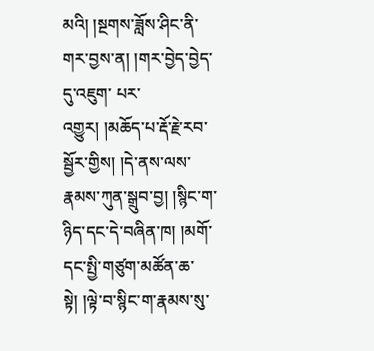མའི། །སྔགས་ཟློས་ཤིང་ནི་གར་བྱས་ན། །གར་བྱེད་བྱེད་དུ་འཇུག་ པར་འགྱུར། །མཆོད་པ་རྡོ་རྗེ་རབ་སྦྱོར་གྱིས། །དེ་ནས་ལས་རྣམས་ཀུན་སྒྲུབ་བྱ། །སྙིང་ག་ཉིད་དང་དེ་བཞིན་ཁ། །མགོ་དང་སྤྱི་གཙུག་མཚོན་ཆ་སྟེ། །ལྟེ་བ་སྙིང་ག་རྣམས་སུ་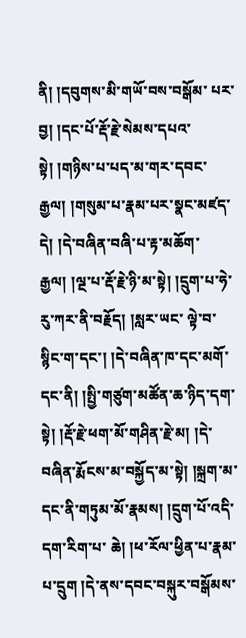ནི། །དབུགས་མི་གཡོ་བས་བསྒོམ་ པར་བྱ། །དང་པོ་རྡོ་རྗེ་སེམས་དཔའ་སྟེ། །གཉིས་པ་པད་མ་གར་དབང་རྒྱལ། །གསུམ་པ་རྣམ་པར་སྣང་མཛད་དེ། །དེ་བཞིན་བཞི་པ་རྟ་མཆོག་རྒྱལ། །ལྔ་པ་རྡོ་རྗེ་ཉི་མ་སྟེ། །དྲུག་པ་ཧེ་རུ་ཀར་ནི་བརྗོད། །སླར་ཡང་ ལྟེ་བ་སྙིང་ག་དང་། །དེ་བཞིན་ཁ་དང་མགོ་དང་ནི། །སྤྱི་གཙུག་མཚོན་ཆ་ཉིད་དག་སྟེ། །རྡོ་རྗེ་ཕག་མོ་གཤིན་རྗེ་མ། །དེ་བཞིན་རྨོངས་མ་བསྐྱོད་མ་སྟེ། །སྐྲག་མ་དང་ནི་གཏུམ་མོ་རྣམས། །དྲུག་པོ་འདི་དག་རིག་པ་ ཆེ། །ཕ་རོལ་ཕྱིན་པ་རྣམ་པ་དྲུག །དེ་ནས་དབང་བསྐུར་བསྒོམས་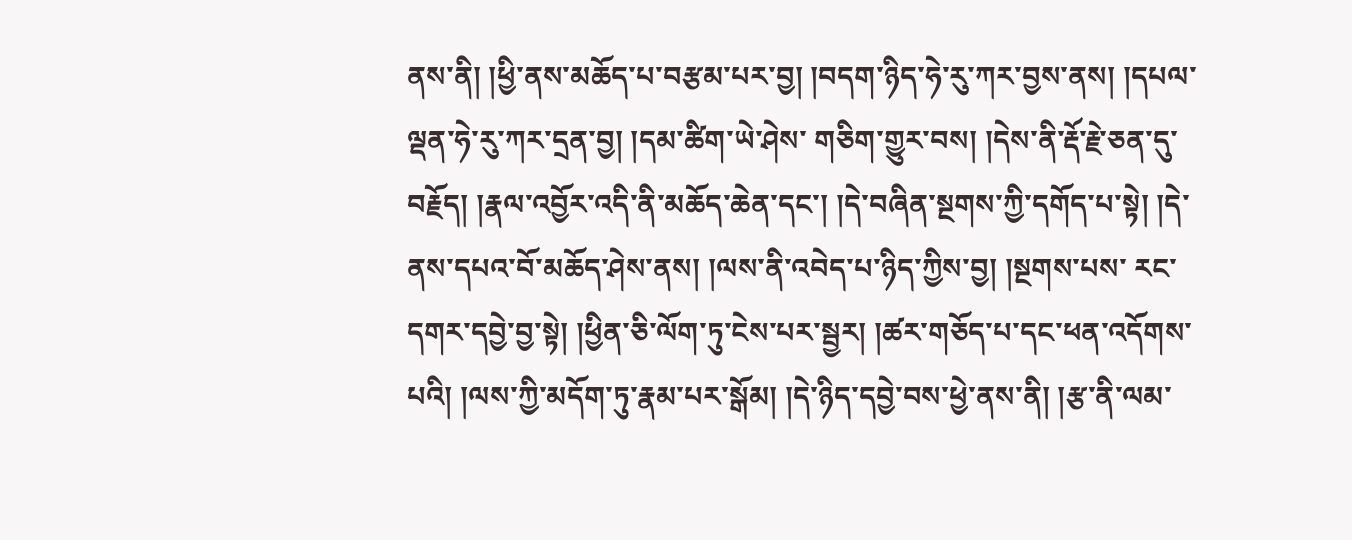ནས་ནི། །ཕྱི་ནས་མཆོད་པ་བརྩམ་པར་བྱ། །བདག་ཉིད་ཧེ་རུ་ཀར་བྱས་ནས། །དཔལ་ལྡན་ཧེ་རུ་ཀར་དྲན་བྱ། །དམ་ཚིག་ཡེ་ཤེས་ གཅིག་གྱུར་བས། །དེས་ནི་རྡོ་རྗེ་ཅན་དུ་བརྗོད། །རྣལ་འབྱོར་འདི་ནི་མཆོད་ཆེན་དང་། །དེ་བཞིན་སྔགས་ཀྱི་དགོད་པ་སྟེ། །དེ་ནས་དཔའ་བོ་མཆོད་ཤེས་ནས། །ལས་ནི་འབེད་པ་ཉིད་ཀྱིས་བྱ། །སྔགས་པས་ རང་དགར་དབྱེ་བྱ་སྟེ། །ཕྱིན་ཅི་ལོག་ཏུ་ངེས་པར་སྦྱར། །ཚར་གཅོད་པ་དང་ཕན་འདོགས་པའི། །ལས་ཀྱི་མདོག་ཏུ་རྣམ་པར་སྒོམ། །དེ་ཉིད་དབྱེ་བས་ཕྱེ་ནས་ནི། །རྩ་ནི་ལམ་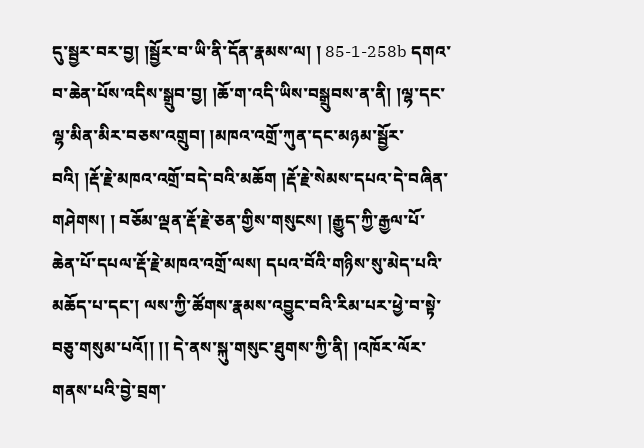དུ་སྦྱར་བར་བྱ། །སྦྱོར་བ་ཡི་ནི་དོན་རྣམས་ལ། ། 85-1-258b དགའ་བ་ཆེན་པོས་འདིས་སྒྲུབ་བྱ། །ཆོ་ག་འདི་ཡིས་བསྒྲུབས་ན་ནི། །ལྷ་དང་ལྷ་མིན་མིར་བཅས་འགྲུབ། །མཁའ་འགྲོ་ཀུན་དང་མཉམ་སྦྱོར་བའི། །རྡོ་རྗེ་མཁའ་འགྲོ་བདེ་བའི་མཆོག །རྡོ་རྗེ་སེམས་དཔའ་དེ་བཞིན་གཤེགས། ། བཅོམ་ལྡན་རྡོ་རྗེ་ཅན་གྱིས་གསུངས། །རྒྱུད་ཀྱི་རྒྱལ་པོ་ཆེན་པོ་དཔལ་རྡོ་རྗེ་མཁའ་འགྲོ་ལས། དཔའ་བོའི་གཉིས་སུ་མེད་པའི་མཆོད་པ་དང་། ལས་ཀྱི་ཚོགས་རྣམས་འབྱུང་བའི་རིམ་པར་ཕྱེ་བ་སྟེ་བཅུ་གསུམ་པའོ།། །། དེ་ནས་སྐུ་གསུང་ཐུགས་ཀྱི་ནི། །འཁོར་ལོར་གནས་པའི་བྱེ་བྲག་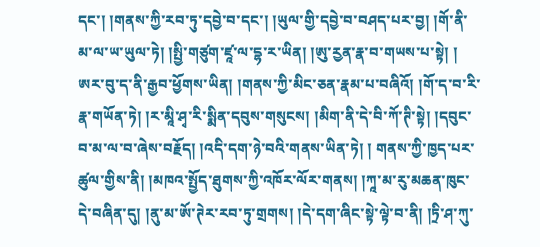དང་། །གནས་ཀྱི་རབ་ཏུ་དབྱེ་བ་དང་། །ཡུལ་གྱི་དབྱེ་བ་བཤད་པར་བྱ། །གོ་ནི་མ་ལ་ཡ་ཡུལ་ཏེ། །སྤྱི་གཙུག་ཛཱ་ལ་དྷ་ར་ཡིན། །ཨུ་རྱན་རྣ་བ་གཡས་པ་སྟེ། ། ཨར་བུ་ད་ནི་རྒྱབ་ཕྱོགས་ཡིན། །གནས་ཀྱི་མིང་ཅན་རྣམ་པ་བཞིའོ། །གོ་ད་བ་རི་རྣ་གཡོན་ཏེ། །ར་མཱི་ཤྭ་རི་སྨིན་དབུས་གསུངས། །མིག་ནི་དེ་བི་ཀོ་ཊི་སྟེ། །དབུང་བ་མ་ལ་བ་ཞེས་བརྗོད། །འདི་དག་ཉེ་བའི་གནས་ཡིན་ཏེ། ། གནས་ཀྱི་ཁྱད་པར་ཚུལ་གྱིས་ནི། །མཁའ་སྤྱོད་ཐུགས་ཀྱི་འཁོར་ལོར་གནས། །ཀཱ་མ་རུ་མཆན་ཁུང་དེ་བཞིན་དུ། །ནུ་མ་ཨོ་ཊེར་རབ་ཏུ་གྲགས། །དེ་དག་ཞིང་སྟེ་ལྟེ་བ་ནི། །ཏྲི་ཤ་ཀུ་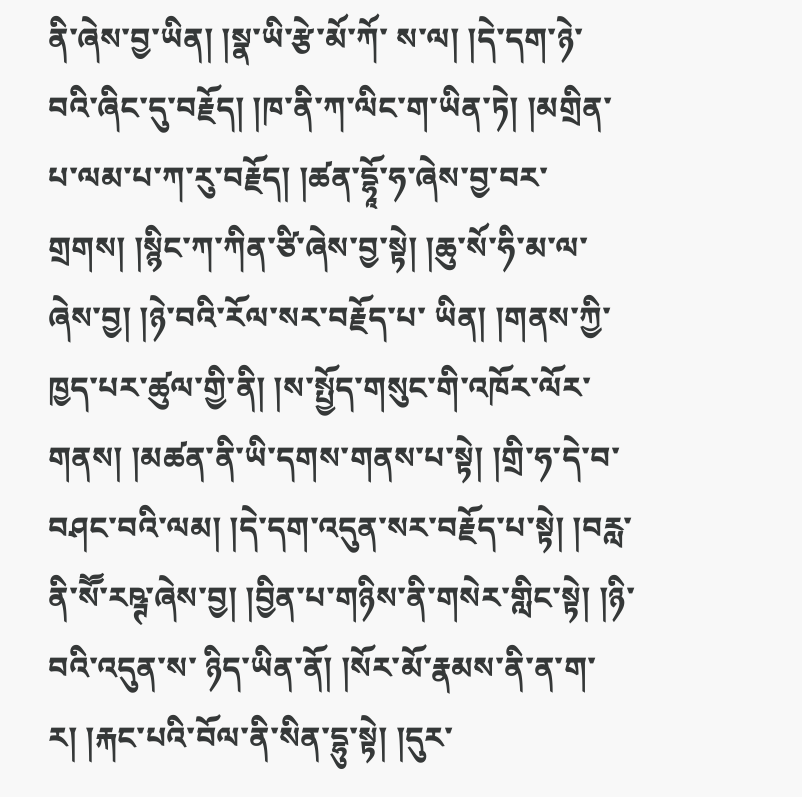ནི་ཞེས་བྱ་ཡིན། །སྣ་ཡི་རྩེ་མོ་ཀོ་ ས་ལ། །དེ་དག་ཉེ་བའི་ཞིང་དུ་བརྗོད། །ཁ་ནི་ཀ་ལིང་ག་ཡིན་ཏེ། །མགྲིན་པ་ལམ་པ་ཀ་རུ་བརྗོད། །ཚན་དྷཱོ་ཧ་ཞེས་བྱ་བར་གྲགས། །སྙིང་ཀ་ཀིན་ཙི་ཞེས་བྱ་སྟེ། །ཆུ་སོ་ཧི་མ་ལ་ཞེས་བྱ། །ཉེ་བའི་རོལ་སར་བརྗོད་པ་ ཡིན། །གནས་ཀྱི་ཁྱད་པར་ཚུལ་གྱི་ནི། །ས་སྤྱོད་གསུང་གི་འཁོར་ལོར་གནས། །མཚན་ནི་ཡི་དགས་གནས་པ་སྟེ། །གྲི་ཧ་དེ་བ་བཤང་བའི་ལམ། །དེ་དག་འདུན་སར་བརྗོད་པ་སྟེ། །བརླ་ནི་སཽ་རཥྚ་ཞེས་བྱ། །བྱིན་པ་གཉིས་ནི་གསེར་གླིང་སྟེ། །ཉི་བའི་འདུན་ས་ ཉིད་ཡིན་ནོ། །སོར་མོ་རྣམས་ནི་ན་ག་ར། །རྐང་པའི་བོལ་ནི་སིན་དྷུ་སྟེ། །དུར་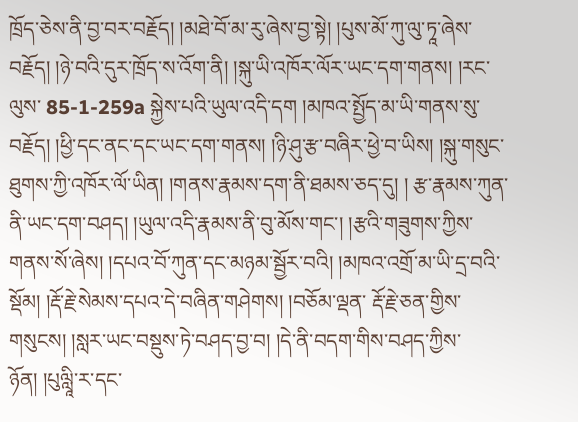ཁྲོད་ཅེས་ནི་བྱ་བར་བརྗོད། །མཐེ་བོ་མ་རུ་ཞེས་བྱ་སྟེ། །པུས་མོ་ཀུ་ལུ་ཏཱ་ཞེས་བརྗོད། །ཉེ་བའི་དུར་ཁྲོད་ས་འོག་ནི། །སྐུ་ཡི་འཁོར་ལོར་ཡང་དག་གནས། །རང་ལུས་ 85-1-259a སྐྱེས་པའི་ཡུལ་འདི་དག །མཁའ་སྤྱོད་མ་ཡི་གནས་སུ་བརྗོད། །ཕྱི་དང་ནང་དང་ཡང་དག་གནས། །ཉི་ཤུ་རྩ་བཞིར་ཕྱེ་བ་ཡིས། །སྐུ་གསུང་ཐུགས་ཀྱི་འཁོར་ལོ་ཡིན། །གནས་རྣམས་དག་ནི་ཐམས་ཅད་དུ། ། རྩ་རྣམས་ཀུན་ནི་ཡང་དག་བཤད། །ཡུལ་འདི་རྣམས་ནི་བུ་མོས་གང་། །རྩའི་གཟུགས་ཀྱིས་གནས་སོ་ཞེས། །དཔའ་བོ་ཀུན་དང་མཉམ་སྦྱོར་བའི། །མཁའ་འགྲོ་མ་ཡི་དྲ་བའི་སྡོམ། །རྡོ་རྗེ་སེམས་དཔའ་དེ་བཞིན་གཤེགས། །བཅོམ་ལྡན་ རྡོ་རྗེ་ཅན་གྱིས་གསུངས། །སླར་ཡང་བསྡུས་ཏེ་བཤད་བྱ་བ། །དེ་ནི་བདག་གིས་བཤད་ཀྱིས་ཉོན། །པུལླཱི་ར་དང་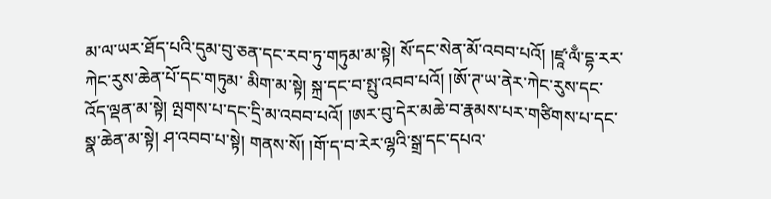མ་ལ་ཡར་ཐོད་པའི་དུམ་བུ་ཅན་དང་རབ་ཏུ་གཏུམ་མ་སྟེ། སོ་དང་སེན་མོ་འབབ་པའོ། །ཛཱ་ལྃ་དྷ་རར་ཀེང་རུས་ཆེན་པོ་དང་གཏུམ་ མིག་མ་སྟེ། སྐྲ་དང་བ་སྤུ་འབབ་པའོ། །ཨོ་ཊ་ཡ་ནེར་ཀེང་རུས་དང་འོད་ལྡན་མ་སྟེ། ལྤགས་པ་དང་དྲི་མ་འབབ་པའོ། །ཨར་བུ་དེར་མཆེ་བ་རྣམས་པར་གཙིགས་པ་དང་སྣ་ཆེན་མ་སྟེ། ཤ་འབབ་པ་སྟེ། གནས་སོ། །གོ་ད་བ་རེར་ལྷའི་སྒྲ་དང་དཔའ་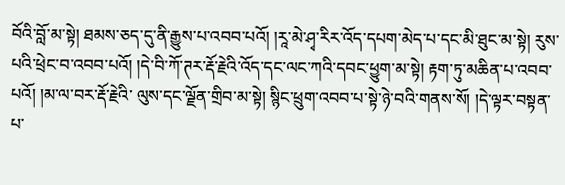བོའི་བློ་མ་སྟེ། ཐམས་ཅད་དུ་ནི་རྒྱུས་པ་འབབ་པའོ། །རཱ་མེ་ཤྭ་རིར་འོད་དཔག་མེད་པ་དང་མི་ཐུང་མ་སྟེ། རུས་པའི་ཕྲེང་བ་འབབ་པའོ། །དེ་བི་ཀོ་ཊར་རྡོ་རྗེའི་འོད་དང་ལང་ཀའི་དབང་ཕྱུག་མ་སྟེ། རྟག་ཏུ་མཆིན་པ་འབབ་པའོ། །མ་ལ་བར་རྡོ་རྗེའི་ ལུས་དང་ལྗོན་གྲིབ་མ་སྟེ། སྙིང་ཕྲུག་འབབ་པ་སྟེ་ཉེ་བའི་གནས་སོ། །དེ་ལྟར་བསྟན་པ་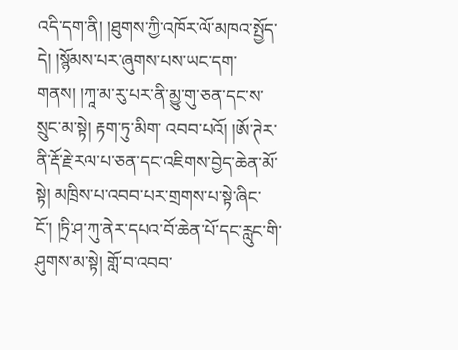འདི་དག་ནི། །ཐུགས་ཀྱི་འཁོར་ལོ་མཁའ་སྤྱོད་དེ། །སྙོམས་པར་ཞུགས་པས་ཡང་དག་གནས། །ཀཱ་མ་རུ་པར་ནི་མྱུ་གུ་ཅན་དང་ས་སྲུང་མ་སྟེ། རྟག་ཏུ་མིག་ འབབ་པའོ། །ཨོ་ཊེར་ནི་རྡོ་རྗེ་རལ་པ་ཅན་དང་འཇིགས་བྱེད་ཆེན་མོ་སྟེ། མཁྲིས་པ་འབབ་པར་གྲགས་པ་སྟེ་ཞིང་ངོ་། །ཏྲི་ཤ་ཀུ་ནེར་དཔའ་བོ་ཆེན་པོ་དང་རླུང་གི་ཤུགས་མ་སྟེ། གློ་བ་འབབ་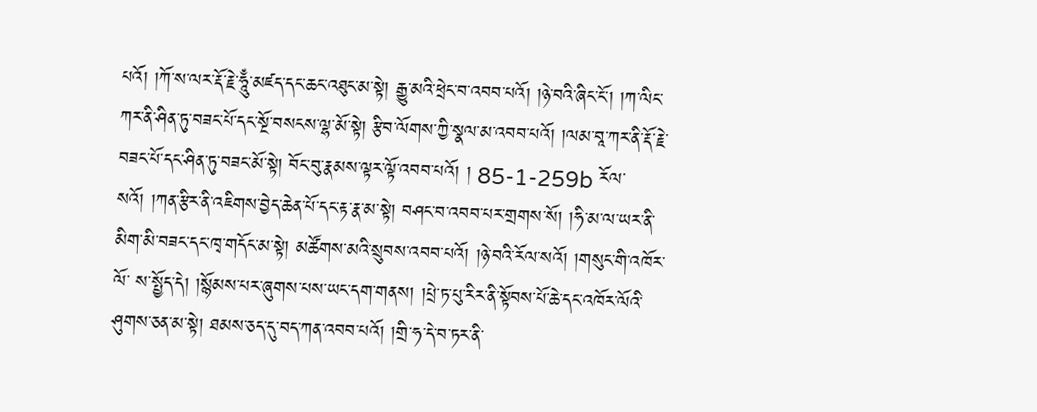པའོ། །ཀོ་ས་ལར་རྡོ་རྗེ་ཧཱུྃ་མཛད་དང་ཆང་འཐུང་མ་སྟེ། རྒྱུ་མའི་ཕྲེང་བ་འབབ་པའོ། །ཉེ་བའི་ཞིང་ངོ་། །ཀ་ལིང་ཀར་ནི་ཤིན་ཏུ་བཟང་པོ་དང་སྔོ་བསངས་ལྷ་མོ་སྟེ། རྩིབ་ལོགས་ཀྱི་སྣལ་མ་འབབ་པའོ། །ལམ་བཱ་ཀར་ནི་རྡོ་རྗེ་བཟང་པོ་དང་ཤིན་ཏུ་བཟང་མོ་སྟེ། བོང་བུ་རྣམས་ལྟར་ལྟོ་འབབ་པའོ། ། 85-1-259b རོལ་སའོ། །ཀན་རྩིར་ནི་འཇིགས་བྱེད་ཆེན་པོ་དང་རྟ་རྣ་མ་སྟེ། བཤང་བ་འབབ་པར་གྲགས་སོ། །ཧི་མ་ལ་ཡར་ནི་མིག་མི་བཟང་དང་ཁྭ་གདོང་མ་སྟེ། མཚོགས་མའི་སྲུབས་འབབ་པའོ། །ཉེ་བའི་རོལ་སའོ། །གསུང་གི་འཁོར་ལོ་ ས་སྤྱོད་དེ། །སྙོམས་པར་ཞུགས་པས་ཡང་དག་གནས། །པྲེ་ཏ་པུ་རིར་ནི་སྟོབས་པོ་ཆེ་དང་འཁོར་ལོའི་ཤུགས་ཅན་མ་སྟེ། ཐམས་ཅད་དུ་བད་ཀན་འབབ་པའོ། །གྲི་ཧ་དེ་བ་ཏར་ནི་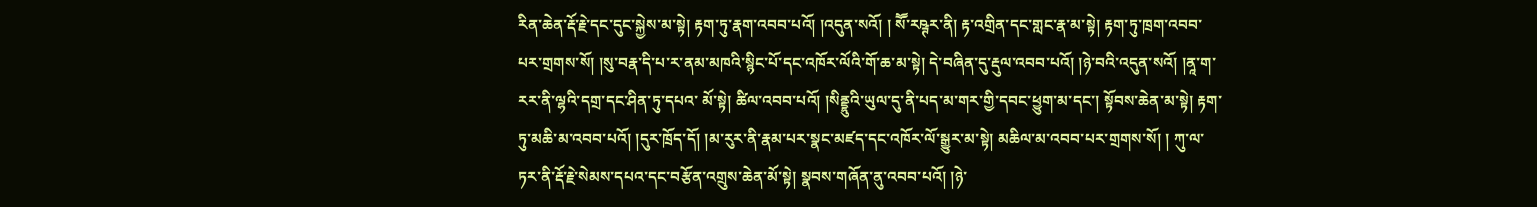རིན་ཆེན་རྡོ་རྗེ་དང་དུང་སྐྱེས་མ་སྟེ། རྟག་ཏུ་རྣག་འབབ་པའོ། །འདུན་སའོ། ། སཽ་རཥྚར་ནི། རྟ་འགྲིན་དང་གླང་རྣ་མ་སྟེ། རྟག་ཏུ་ཁྲག་འབབ་པར་གྲགས་སོ། །སུ་བརྣ་དི་པ་ར་ནམ་མཁའི་སྙིང་པོ་དང་འཁོར་ལོའི་གོ་ཆ་མ་སྟེ། དེ་བཞིན་དུ་རྡུལ་འབབ་པའོ། །ཉེ་བའི་འདུན་སའོ། །ནཱ་ག་རར་ནི་ལྷའི་དགྲ་དང་ཤིན་ཏུ་དཔའ་ མོ་སྟེ། ཚིལ་འབབ་པའོ། །སིནྡྷུའི་ཡུལ་དུ་ནི་པད་མ་གར་གྱི་དབང་ཕྱུག་མ་དང་། སྟོབས་ཆེན་མ་སྟེ། རྟག་ཏུ་མཆི་མ་འབབ་པའོ། །དུར་ཁྲོད་དོ། །མ་རུར་ནི་རྣམ་པར་སྣང་མཛད་དང་འཁོར་ལོ་སྒྱུར་མ་སྟེ། མཆིལ་མ་འབབ་པར་གྲགས་སོ། ། ཀུ་ལ་ཏར་ནི་རྡོ་རྗེ་སེམས་དཔའ་དང་བརྩོན་འགྲུས་ཆེན་མོ་སྟེ། སྣབས་གཞོན་ནུ་འབབ་པའོ། །ཉེ་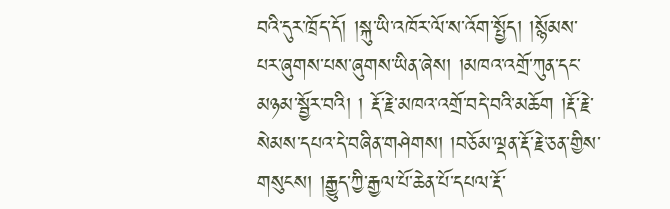བའི་དུར་ཁྲོད་དོ། །སྐུ་ཡི་འཁོར་ལོ་ས་འོག་སྤྱོད། །སྙོམས་པར་ཞུགས་པས་ཞུགས་ཡིན་ཞེས། །མཁའ་འགྲོ་ཀུན་དང་མཉམ་སྦྱོར་བའི། ། རྡོ་རྗེ་མཁའ་འགྲོ་བདེ་བའི་མཆོག །རྡོ་རྗེ་སེམས་དཔའ་དེ་བཞིན་གཤེགས། །བཅོམ་ལྡན་རྡོ་རྗེ་ཅན་གྱིས་གསུངས། །རྒྱུད་ཀྱི་རྒྱལ་པོ་ཆེན་པོ་དཔལ་རྡོ་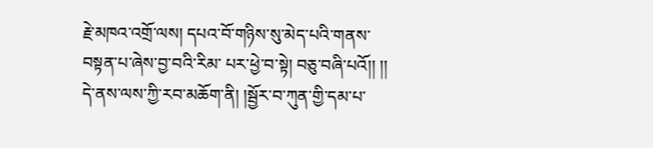རྗེ་མཁའ་འགྲོ་ལས། དཔའ་བོ་གཉིས་སུ་མེད་པའི་གནས་བསྟན་པ་ཞེས་བྱ་བའི་རིམ་ པར་ཕྱེ་བ་སྟེ། བཅུ་བཞི་པའོ།། །། དེ་ནས་ལས་ཀྱི་རབ་མཆོག་ནི། །སྦྱོར་བ་ཀུན་གྱི་དམ་པ་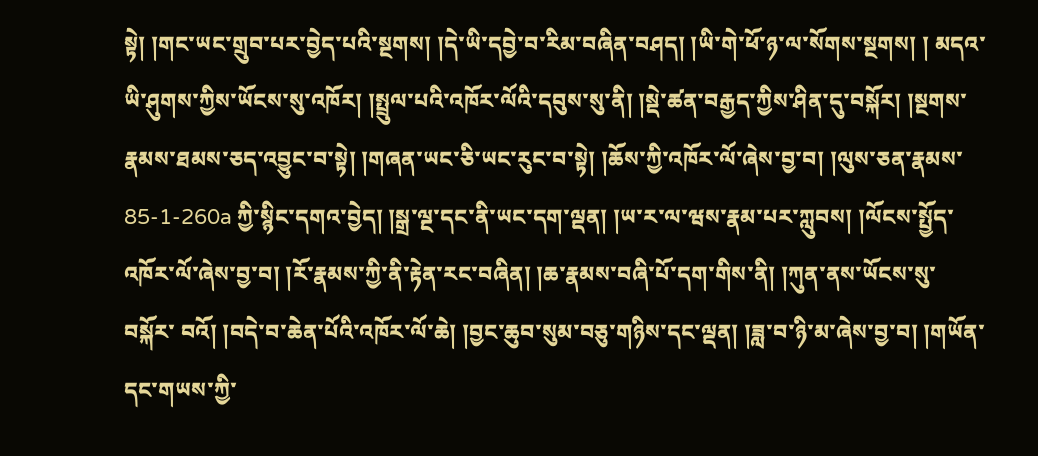སྟེ། །གང་ཡང་གྲུབ་པར་བྱེད་པའི་སྔགས། །དེ་ཡི་དབྱེ་བ་རིམ་བཞིན་བཤད། །ཡི་གེ་ཕོ་ཉ་ལ་སོགས་སྔགས། ། མདའ་ཡི་ཤུགས་ཀྱིས་ཡོངས་སུ་འཁོར། །སྤྲུལ་པའི་འཁོར་ལོའི་དབུས་སུ་ནི། །སྡེ་ཚན་བརྒྱད་ཀྱིས་ཤིན་དུ་བསྐོར། །སྔགས་རྣམས་ཐམས་ཅད་འབྱུང་བ་སྟེ། །གཞན་ཡང་ཅི་ཡང་རུང་བ་སྟེ། །ཆོས་ཀྱི་འཁོར་ལོ་ཞེས་བྱ་བ། །ལུས་ཅན་རྣམས་ 85-1-260a ཀྱི་སྙིང་དགའ་བྱེད། །སྒྲ་ལྔ་དང་ནི་ཡང་དག་ལྡན། །ཡ་ར་ལ་ཝས་རྣམ་པར་ཀླུབས། །ལོངས་སྤྱོད་འཁོར་ལོ་ཞེས་བྱ་བ། །རོ་རྣམས་ཀྱི་ནི་རྟེན་རང་བཞིན། །ཆ་རྣམས་བཞི་པོ་དག་གིས་ནི། །ཀུན་ནས་ཡོངས་སུ་བསྐོར་ བའོ། །བདེ་བ་ཆེན་པོའི་འཁོར་ལོ་ཆེ། །བྱང་ཆུབ་སུམ་བཅུ་གཉིས་དང་ལྡན། །ཟླ་བ་ཉི་མ་ཞེས་བྱ་བ། །གཡོན་དང་གཡས་ཀྱི་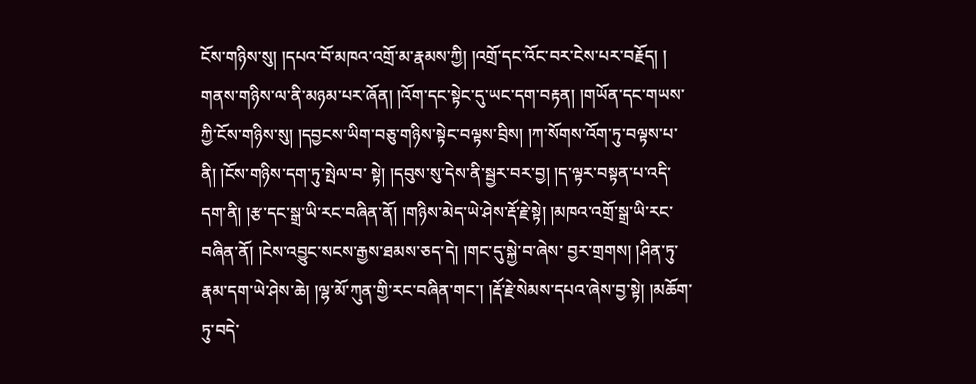ངོས་གཉིས་སུ། །དཔའ་བོ་མཁའ་འགྲོ་མ་རྣམས་ཀྱི། །འགྲོ་དང་འོང་བར་ངེས་པར་བརྗོད། ། གནས་གཉིས་ལ་ནི་མཉམ་པར་ཞོན། །འོག་དང་སྟེང་དུ་ཡང་དག་བརྟན། །གཡོན་དང་གཡས་ཀྱི་ངོས་གཉིས་སུ། །དབྱངས་ཡིག་བཅུ་གཉིས་སྟེང་བལྟས་བྲིས། །ཀ་སོགས་འོག་ཏུ་བལྟས་པ་ནི། །ངོས་གཉིས་དག་ཏུ་སྤེལ་བ་ སྟེ། །དབུས་སུ་དེས་ནི་སྦྱར་བར་བྱ། །ད་ལྟར་བསྟན་པ་འདི་དག་ནི། །རྩ་དང་སྒྲ་ཡི་རང་བཞིན་ནོ། །གཉིས་མེད་ཡེ་ཤེས་རྡོ་རྗེ་སྟེ། །མཁའ་འགྲོ་སྒྲ་ཡི་རང་བཞིན་ནོ། །ངེས་འབྱུང་སངས་རྒྱས་ཐམས་ཅད་དེ། །གང་དུ་སྐྱེ་བ་ཞེས་ བྱར་གྲགས། །ཤིན་ཏུ་རྣམ་དག་ཡེ་ཤེས་ཆེ། །ལྷ་མོ་ཀུན་གྱི་རང་བཞིན་གང་། །རྡོ་རྗེ་སེམས་དཔའ་ཞེས་བྱ་སྟེ། །མཆོག་ཏུ་བདེ་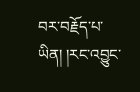བར་བརྗོད་པ་ཡིན། །རང་འབྱུང་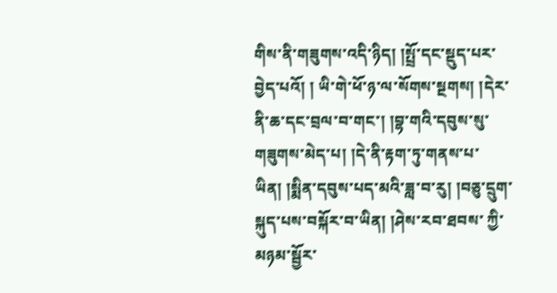གིས་ནི་གཟུགས་འདི་ཉིད། །སྤྲོ་དང་སྡུད་པར་བྱེད་པའོ། ། ཡི་གེ་ཕོ་ཉ་ལ་སོགས་སྔགས། །དེར་ནི་ཆ་དང་བྲལ་བ་གང་། །བྷ་གའི་དབུས་སུ་གཟུགས་མེད་པ། །དེ་ནི་རྟག་ཏུ་གནས་པ་ཡིན། །སྨིན་དབུས་པད་མའི་ཟླ་བ་རུ། །བཅུ་དྲུག་སྐུད་པས་བསྐོར་བ་ཡིན། །ཤེས་རབ་ཐབས་ ཀྱི་མཉམ་སྦྱོར་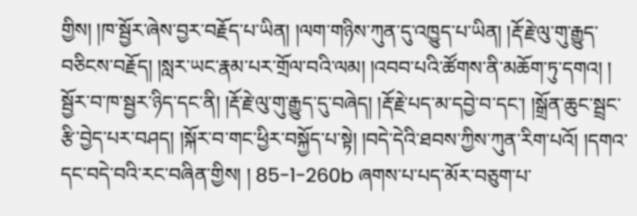གྱིས། །ཁ་སྦྱོར་ཞེས་བྱར་བརྗོད་པ་ཡིན། །ལག་གཉིས་ཀུན་དུ་འཁྱུད་པ་ཡིན། །རྡོ་རྗེ་ལུ་གུ་རྒྱུད་བཅིངས་བརྗོད། །སླར་ཡང་རྣམ་པར་གྲོལ་བའི་ལམ། །འབབ་པའི་ཚོགས་ནི་མཆོག་ཏུ་དགའ། ། སྦྱོར་བ་ཁ་སྦྱར་ཉིད་དང་ནི། །རྡོ་རྗེ་ལུ་གུ་རྒྱུད་དུ་བཞེད། །རྡོ་རྗེ་པད་མ་དབྱེ་བ་དང་། །སྒྲོན་ཆུང་སྦྲང་རྩི་བྱེད་པར་བཤད། །སྐོར་བ་གང་ཕྱིར་བསྐྱོད་པ་སྟེ། །བདེ་དེའི་ཐབས་ཀྱིས་ཀུན་རིག་པའོ། །དགའ་དང་བདེ་བའི་རང་བཞིན་གྱིས། ། 85-1-260b ཞགས་པ་པད་མོར་བཅུག་པ་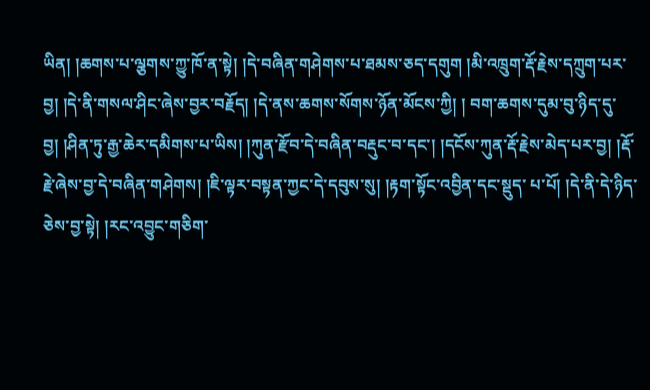ཡིན། །ཆགས་པ་ལྕགས་ཀྱུ་ཁོ་ན་སྟེ། །དེ་བཞིན་གཤེགས་པ་ཐམས་ཅད་དགུག །མི་འཁྲུག་རྡོ་རྗེས་དཀྲུག་པར་བྱ། །དེ་ནི་གསལ་ཤིང་ཞེས་བྱར་བརྗོད། །དེ་ནས་ཆགས་སོགས་ཉོན་མོངས་ཀྱི། ། བག་ཆགས་དུམ་བུ་ཉིད་དུ་བྱ། །ཤིན་ཏུ་རྒྱ་ཆེར་དམིགས་པ་ཡིས། །ཀུན་རྫོབ་དེ་བཞིན་བརྡུང་བ་དང་། །དངོས་ཀུན་རྡོ་རྗེས་མེད་པར་བྱ། །རྡོ་རྗེ་ཞེས་བྱ་དེ་བཞིན་གཤེགས། །ཇི་ལྟར་བསྟན་ཀྱང་དེ་དབུས་སུ། །རྟག་སྟོང་འབྱིན་དང་སྡུད་ པ་པོ། །དེ་ནི་དེ་ཉིད་ཅེས་བྱ་སྟེ། །རང་འབྱུང་གཅིག་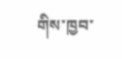གིས་ཁྱབ་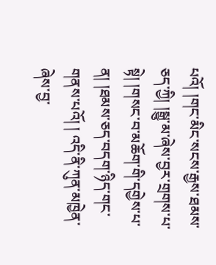པའོ། །གང་མིང་སངས་རྒྱས་ཐམས་ཅད་ཀྱི། །སྒྱུ་མ་ཞེས་བྱར་གྲགས་པ་སྟེ། །གསང་བ་མཆོག་གི་དགྱེས་པ་ན། །ཐམས་ཅད་བདག་ཉིད་གང་གནས་པའོ། ། འདི་ནི་ཀུན་མཁྱེན་ཞེས་བྱ་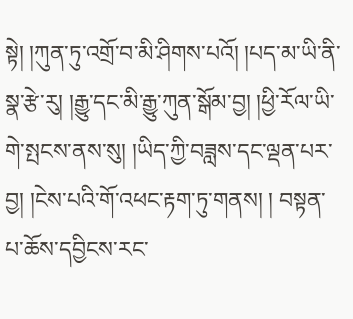སྟེ། །ཀུན་ཏུ་འགྲོ་བ་མི་ཤིགས་པའོ། །པད་མ་ཡི་ནི་སྣ་རྩེ་རུ། །རྒྱུ་དང་མི་རྒྱུ་ཀུན་སྒོམ་བྱ། །ཕྱི་རོལ་ཡི་གེ་སྤངས་ནས་སུ། །ཡིད་ཀྱི་བཟླས་དང་ལྡན་པར་བྱ། །ངེས་པའི་གོ་འཕང་རྟག་ཏུ་གནས། ། བསྟན་པ་ཆོས་དབྱིངས་རང་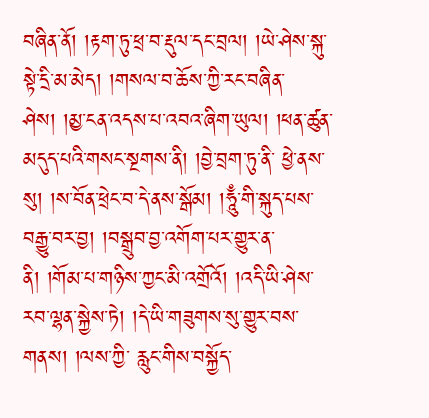བཞིན་ནོ། །རྟག་ཏུ་ཕྲ་བ་རྡུལ་དང་བྲལ། །ཡེ་ཤེས་སྐུ་སྟེ་དྲི་མ་མེད། །གསལ་བ་ཆོས་ཀྱི་རང་བཞིན་ཤེས། །མྱ་ངན་འདས་པ་འབའ་ཞིག་ཡུལ། །ཕན་ཚུན་མདུད་པའི་གསང་སྔགས་ནི། །བྱེ་བྲག་ཏུ་ནི་ ཕྱེ་ནས་སུ། །ས་བོན་ཕྲེང་བ་དེ་ནས་སྒོམ། །ཧཱུྃ་གི་སྐུད་པས་བརྒྱུ་བར་བྱ། །བསྒྲུབ་བྱ་འགོག་པར་གྱུར་ན་ནི། །གོམ་པ་གཉིས་ཀྱང་མི་འགྲོའོ། །འདི་ཡི་ཤེས་རབ་ལྷན་སྐྱེས་ཏེ། །དེ་ཡི་གཟུགས་སུ་གྱུར་བས་གནས། །ལས་ཀྱི་ རླུང་གིས་བསྐྱོད་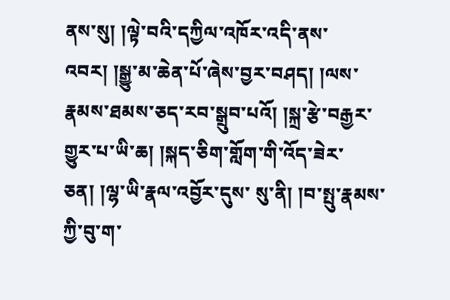ནས་སུ། །ལྟེ་བའི་དཀྱིལ་འཁོར་འདི་ནས་འབར། །སྒྱུ་མ་ཆེན་པོ་ཞེས་བྱར་བཤད། །ལས་རྣམས་ཐམས་ཅད་རབ་སྒྲུབ་པའོ། །སྐྲ་རྩེ་བརྒྱར་གྱུར་པ་ཡི་ཆ། །སྐད་ཅིག་གློག་གི་འོད་ཟེར་ཅན། །ལྷ་ཡི་རྣལ་འབྱོར་དུས་ སུ་ནི། །བ་སྤུ་རྣམས་ཀྱི་བུ་ག་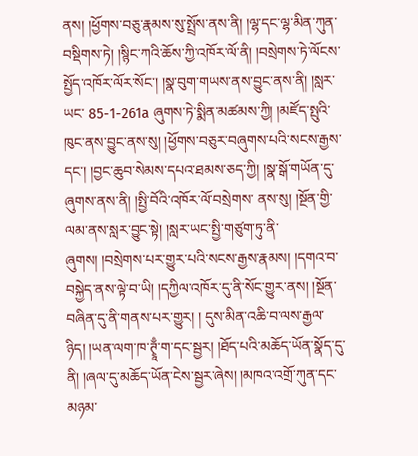ནས། །ཕྱོགས་བཅུ་རྣམས་སུ་སྤྲོས་ནས་ནི། །ལྷ་དང་ལྷ་མིན་ཀུན་བསྡིགས་ཏེ། །སྙིང་ཀའི་ཆོས་ཀྱི་འཁོར་ལོ་ནི། །བསྲེགས་ཏེ་ལོངས་སྤྱོད་འཁོར་ལོར་སོང་། །སྣ་བུག་གཡས་ནས་བྱུང་ནས་ནི། །སླར་ཡང་ 85-1-261a ཞུགས་ཏེ་སྨིན་མཚམས་ཀྱི། །མཛོད་སྤུའི་ཁུང་ནས་བྱུང་ནས་སུ། །ཕྱོགས་བཅུར་བཞུགས་པའི་སངས་རྒྱས་དང་། །བྱང་ཆུབ་སེམས་དཔའ་ཐམས་ཅད་ཀྱི། །སྣ་སྒོ་གཡོན་དུ་ཞུགས་ནས་ནི། །སྤྱི་བོའི་འཁོར་ལོ་བསྲེགས་ ནས་སུ། །སྔོན་གྱི་ལམ་ནས་སླར་བྱུང་སྟེ། །སླར་ཡང་སྤྱི་གཙུག་ཏུ་ནི་ཞུགས། །བསྲེགས་པར་གྱུར་པའི་སངས་རྒྱས་རྣམས། །དགའ་བ་བསྐྱེད་ནས་ལྟེ་བ་ཡི། །དཀྱིལ་འཁོར་དུ་ནི་སོང་གྱུར་ནས། །སྔོན་བཞིན་དུ་ནི་གནས་པར་གྱུར། ། དུས་མིན་འཆི་བ་ལས་རྒྱལ་ཉིད། །ཡན་ལག་ཁ་ཊྭཱྃ་ག་དང་སྦྱར། །ཐོད་པའི་མཆོད་ཡོན་སྣོད་དུ་ནི། །ཞལ་དུ་མཆོད་ཡོན་ངེས་སྦྱར་ཞེས། །མཁའ་འགྲོ་ཀུན་དང་མཉམ་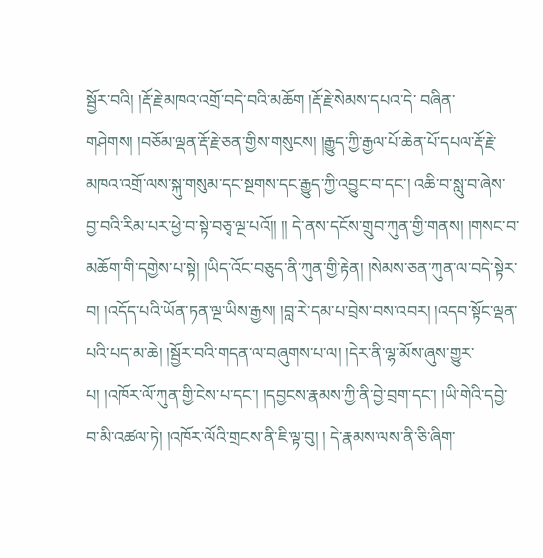སྦྱོར་བའི། །རྡོ་རྗེ་མཁའ་འགྲོ་བདེ་བའི་མཆོག །རྡོ་རྗེ་སེམས་དཔའ་དེ་ བཞིན་གཤེགས། །བཅོམ་ལྡན་རྡོ་རྗེ་ཅན་གྱིས་གསུངས། །རྒྱུད་ཀྱི་རྒྱལ་པོ་ཆེན་པོ་དཔལ་རྡོ་རྗེ་མཁའ་འགྲོ་ལས་སྐུ་གསུམ་དང་སྔགས་དང་རྒྱུད་ཀྱི་འབྱུང་བ་དང་། འཆི་བ་སླུ་བ་ཞེས་བྱ་བའི་རིམ་པར་ཕྱེ་བ་སྟེ་བཅྭ་ལྔ་པའོ།། །། དེ་ནས་དངོས་གྲུབ་ཀུན་གྱི་གནས། །གསང་བ་མཆོག་གི་དགྱེས་པ་སྟེ། །ཡིད་འོང་བཅུད་ནི་ཀུན་གྱི་རྟེན། །སེམས་ཅན་ཀུན་ལ་བདེ་སྟེར་བ། །འདོད་པའི་ཡོན་ཏན་ལྔ་ཡིས་རྒྱས། །བླ་རེ་དམ་པ་བྲེས་བས་འབར། །འདབ་སྟོང་ལྡན་ པའི་པད་མ་ཆེ། །སྦྱོར་བའི་གདན་ལ་བཞུགས་པ་ལ། །དེར་ནི་ལྷ་མོས་ཞུས་གྱུར་པ། །འཁོར་ལོ་ཀུན་གྱི་ངེས་པ་དང་། །དབྱངས་རྣམས་ཀྱི་ནི་བྱེ་བྲག་དང་། །ཡི་གེའི་དབྱེ་བ་མི་འཚལ་ཏེ། །འཁོར་ལོའི་གྲངས་ནི་ཇི་ལྟ་བུ། ། དེ་རྣམས་ལས་ནི་ཅི་ཞིག་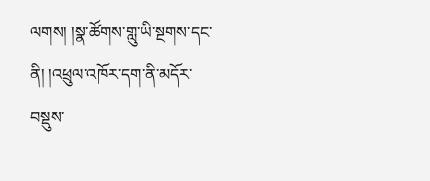ལགས། །སྣ་ཚོགས་གླུ་ཡི་སྔགས་དང་ནི། །འཕྲུལ་འཁོར་དག་ནི་མདོར་བསྡུས་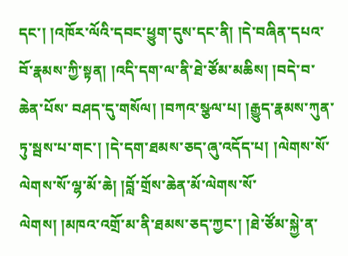དང་། །འཁོར་ལོའི་དབང་ཕྱུག་དུས་དང་ནི། །དེ་བཞིན་དཔའ་བོ་རྣམས་ཀྱི་སྟན། །འདི་དག་ལ་ནི་ཐེ་ཙོམ་མཆིས། །བདེ་བ་ཆེན་པོས་ བཤད་དུ་གསོལ། །བཀའ་སྩལ་པ། །རྒྱུད་རྣམས་ཀུན་ཏུ་སྦས་པ་གང་། །དེ་དག་ཐམས་ཅད་ཞུ་འདོད་པ། །ལེགས་སོ་ལེགས་སོ་ལྷ་མོ་ཆེ། །བློ་གྲོས་ཆེན་མོ་ལེགས་སོ་ལེགས། །མཁའ་འགྲོ་མ་ནི་ཐམས་ཅད་ཀྱང་། །ཐེ་ཙོམ་སྐྱེ་ན་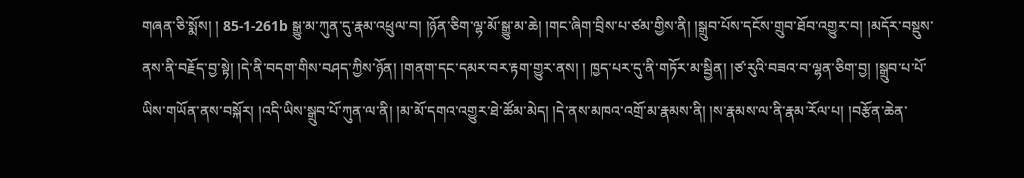གཞན་ཅི་སྨོས། ། 85-1-261b སྒྱུ་མ་ཀུན་དུ་རྣམ་འཕྲུལ་བ། །ཉོན་ཅིག་ལྷ་མོ་སྒྱུ་མ་ཆེ། །གང་ཞིག་བྲིས་པ་ཙམ་གྱིས་ནི། །སྒྲུབ་པོས་དངོས་གྲུབ་ཐོབ་འགྱུར་བ། །མདོར་བསྡུས་ནས་ནི་བརྗོད་བྱ་སྟེ། །དེ་ནི་བདག་གིས་བཤད་ཀྱིས་ཉོན། །གནག་དང་དམར་བར་རྟག་གྱུར་ནས། ། ཁྱད་པར་དུ་ནི་གཏོར་མ་སྦྱིན། །ཙ་རུའི་བཟའ་བ་ལྷན་ཅིག་བྱ། །སྒྲུབ་པ་པོ་ཡིས་གཡོན་ནས་བསྐོར། །འདི་ཡིས་སྒྲུབ་པོ་ཀུན་ལ་ནི། །མ་མོ་དགའ་འགྱུར་ཐེ་ཚོམ་མེད། །དེ་ནས་མཁའ་འགྲོ་མ་རྣམས་ནི། །ས་རྣམས་ལ་ནི་རྣམ་རོལ་པ། །བརྩོན་ཆེན་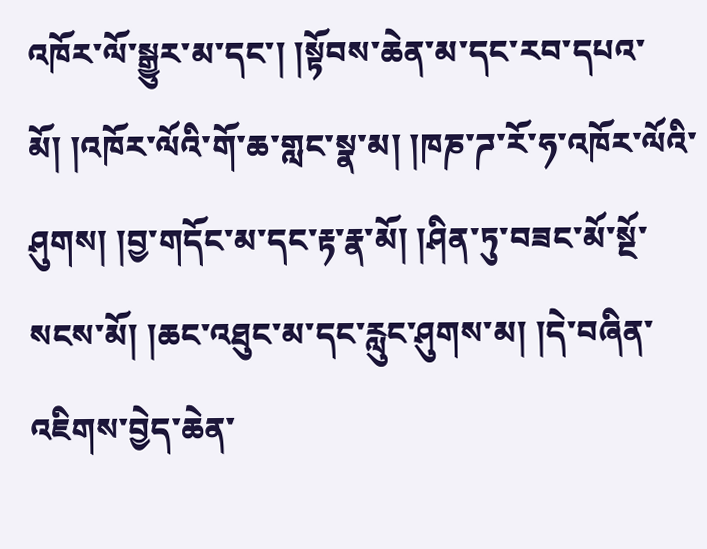འཁོར་ལོ་སྒྱུར་མ་དང་། །སྟོབས་ཆེན་མ་དང་རབ་དཔའ་མོ། །འཁོར་ལོའི་གོ་ཆ་གླང་སྣ་མ། །ཁཎ་ཌ་རོ་ཧ་འཁོར་ལོའི་ཤུགས། །བྱ་གདོང་མ་དང་རྟ་རྣ་མོ། །ཤིན་ཏུ་བཟང་མོ་སྔོ་སངས་མོ། །ཆང་འཐུང་མ་དང་རླུང་ཤུགས་མ། །དེ་བཞིན་འཇིགས་བྱེད་ཆེན་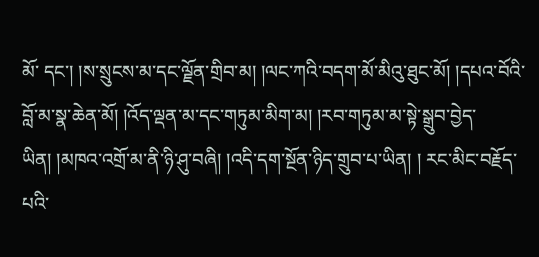མོ་ དང་། །ས་སྲུངས་མ་དང་ལྗོན་གྲིབ་མ། །ལང་ཀའི་བདག་མོ་མིའུ་ཐུང་མོ། །དཔའ་བོའི་བློ་མ་སྣ་ཆེན་མོ། །འོད་ལྡན་མ་དང་གཏུམ་མིག་མ། །རབ་གཏུམ་མ་སྟེ་སྒྲུབ་བྱེད་ཡིན། །མཁའ་འགྲོ་མ་ནི་ཉི་ཤུ་བཞི། །འདི་དག་སྔོན་ཉིད་གྲུབ་པ་ཡིན། ། རང་མིང་བརྗོད་པའི་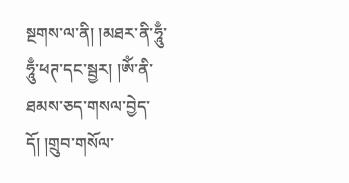སྔགས་ལ་ནི། །མཐར་ནི་ཧཱུྃ་ཧཱུྃ་ཕཊ་དང་སྦྱར། །ཨོཾ་ནི་ཐམས་ཅད་གསལ་བྱེད་དོ། །གྲུབ་གསོལ་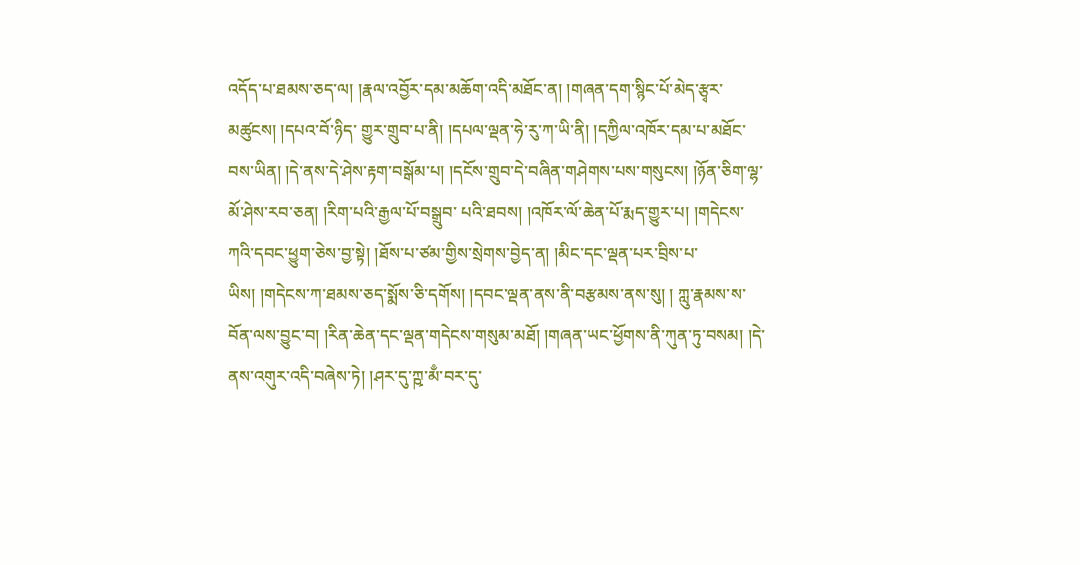འདོད་པ་ཐམས་ཅད་ལ། །རྣལ་འབྱོར་དམ་མཆོག་འདི་མཐོང་ན། །གཞན་དག་སྙིང་པོ་མེད་རྩྭར་མཚུངས། །དཔའ་བོ་ཉིད་ གྱུར་གྲུབ་པ་ནི། །དཔལ་ལྡན་ཧེ་རུ་ཀ་ཡི་ནི། །དཀྱིལ་འཁོར་དམ་པ་མཐོང་བས་ཡིན། །དེ་ནས་དེ་ཤེས་རྟག་བསྒོམ་པ། །དངོས་གྲུབ་དེ་བཞིན་གཤེགས་པས་གསུངས། །ཉོན་ཅིག་ལྷ་མོ་ཤེས་རབ་ཅན། །རིག་པའི་རྒྱལ་པོ་བསྒྲུབ་ པའི་ཐབས། །འཁོར་ལོ་ཆེན་པོ་རྨད་གྱུར་པ། །གདེངས་ཀའི་དབང་ཕྱུག་ཅེས་བྱ་སྟེ། །ཐོས་པ་ཙམ་གྱིས་སྲེགས་བྱེད་ན། །མིང་དང་ལྡན་པར་བྲིས་པ་ཡིས། །གདེངས་ཀ་ཐམས་ཅད་སྨོས་ཅི་དགོས། །དབང་ལྡན་ནས་ནི་བརྩམས་ནས་སུ། ། ཀླུ་རྣམས་ས་བོན་ལས་བྱུང་བ། །རིན་ཆེན་དང་ལྡན་གདེངས་གསུམ་མཐོ། །གཞན་ཡང་ཕྱོགས་ནི་ཀུན་ཏུ་བསམ། །དེ་ནས་འགུར་འདི་བཞེས་ཏེ། །ཤར་དུ་ཀྵ་མྃ་བར་དུ་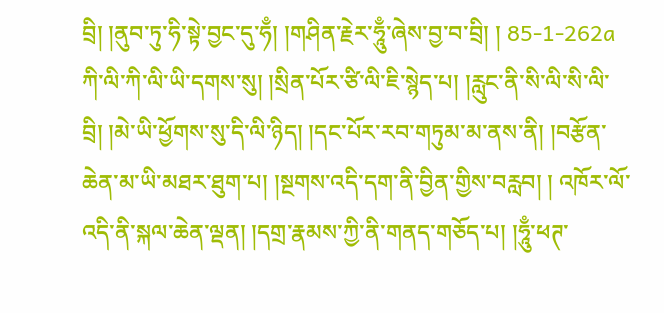བྲི། །ནུབ་ཏུ་ཧི་སྟེ་བྱང་དུ་ཧྃ། །གཤིན་རྗེར་ཧཱུྃ་ཞེས་བྱ་བ་བྲི། ། 85-1-262a ཀི་ལི་ཀི་ལི་ཡི་དགས་སུ། །སྲིན་པོར་ཙི་ལི་ཇི་སྙེད་པ། །རླུང་ནི་སི་ལི་སི་ལི་བྲི། །མེ་ཡི་ཕྱོགས་སུ་དི་ལི་ཉིད། །དང་པོར་རབ་གཏུམ་མ་ནས་ནི། །བརྩོན་ཆེན་མ་ཡི་མཐར་ཐུག་པ། །སྔགས་འདི་དག་ནི་བྱིན་གྱིས་བརླབ། ། འཁོར་ལོ་འདི་ནི་སྐལ་ཆེན་ལྡན། །དགྲ་རྣམས་ཀྱི་ནི་གནད་གཅོད་པ། །ཧཱུྃ་ཕཊ་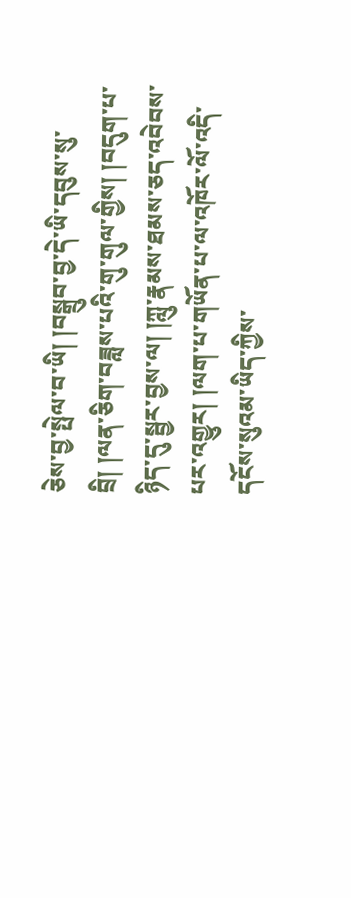ཅེས་བྱ་སྤེལ་བ་ཡི། །བསྒྲུབ་བྱ་དེ་ཡི་དབུས་སུ་བྲི། །ལན་ཅིག་བཟླས་པའི་གུ་གུལ་གྱིས། །བདུག་པ་ཉིད་དུ་སྦྱར་བྱས་ལ། །ཀླུ་རྣམས་ཐམས་ཅད་འབེབས་ པར་འགྱུར། །ལག་པ་གཡོན་པ་ལ་འཁོར་ལོ་འདི་དངོས་སུའམ་ཡིད་ཀྱིས་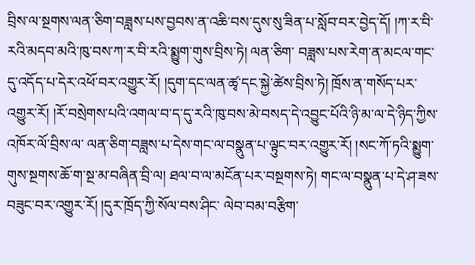བྲིས་ལ་སྔགས་ལན་ཅིག་བཟླས་པས་བྱབས་ན་འཆི་བས་དུས་སུ་ཟིན་པ་སློབ་བར་བྱེད་དོ། །ཀ་ར་བི་རའི་མདབ་མའི་ཁུ་བས་ཀ་ར་བི་རའི་སྨྱུག་གུས་བྲིས་ཏེ། ལན་ཅིག་ བཟླས་པས་རེག་ན་མངལ་གང་དུ་འདོད་པ་དེར་འཕོ་བར་འགྱུར་རོ། །དུག་དང་ལན་ཚྭ་དང་སྐྱེ་ཚེས་བྲིས་ཏེ། ཁྲོས་ན་གསོད་པར་འགྱུར་རོ། །རོ་བསྲེགས་པའི་འགལ་བ་ད་དུ་རའི་ཁུ་བས་མེ་བསད་དེ་འབྱུང་པོའི་ཉི་མ་ལ་དེ་ཉིད་ཀྱིས་འཁོར་ལོ་བྲིས་ལ་ ལན་ཅིག་བཟླས་པ་དེས་གང་ལ་བསྣུན་པ་ལྟུང་བར་འགྱུར་རོ། །སང་ཀོ་ཏའི་སྨྱུག་གུས་སྔགས་ཆོ་ག་སྔ་མ་བཞིན་བྲི་ལ། ཐལ་བ་ལ་མངོན་པར་བསྔགས་ཏེ། གང་ལ་བསྣུན་པ་དེ་ཤ་ཟས་བཟུང་བར་འགྱུར་རོ། །དུར་ཁྲོད་ཀྱི་སོལ་བས་ཤིང་ ལེབ་བམ་བརྩིག་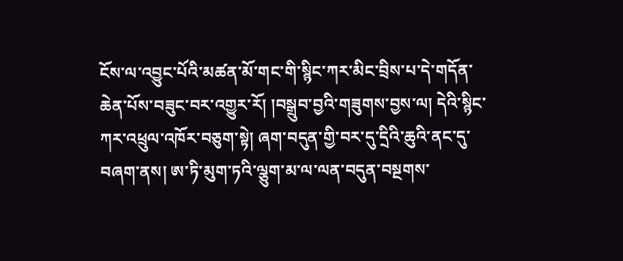ངོས་ལ་འབྱུང་པོའི་མཚན་མོ་གང་གི་སྙིང་ཀར་མིང་བྲིས་པ་དེ་གདོན་ཆེན་པོས་བཟུང་བར་འགྱུར་རོ། །བསྒྲུབ་བྱའི་གཟུགས་བྱས་ལ། དེའི་སྙིང་ཀར་འཕྲུལ་འཁོར་བཅུག་སྟེ། ཞག་བདུན་གྱི་བར་དུ་དྲིའི་ཆུའི་ནང་དུ་བཞག་ནས། ཨ་ཏི་མུག་ཏའི་ལྕུག་མ་ལ་ལན་བདུན་བསྔགས་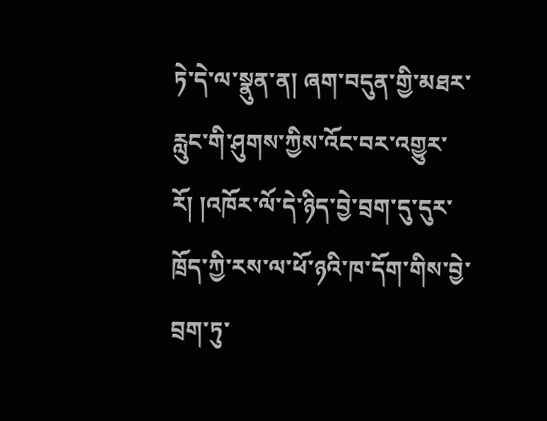ཏེ་དེ་ལ་སྣུན་ན། ཞག་བདུན་གྱི་མཐར་རླུང་གི་ཤུགས་ཀྱིས་འོང་བར་འགྱུར་རོ། །འཁོར་ལོ་དེ་ཉིད་བྱེ་བྲག་དུ་དུར་ཁྲོད་ཀྱི་རས་ལ་ཕོ་ཉའི་ཁ་དོག་གིས་བྱེ་བྲག་ཏུ་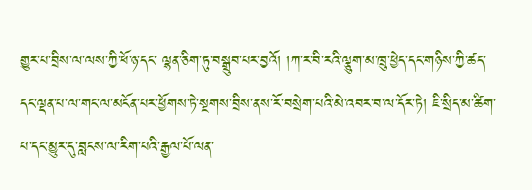གྱུར་པ་བྲིས་ལ་ལས་ཀྱི་ཕོ་ཉ་དང་ ལྷན་ཅིག་ཏུ་བསྒྲུབ་པར་བྱའོ། །ཀ་ར་བི་རའི་ལྕུག་མ་ཁྲུ་ཕྱེད་དང་གཉིས་ཀྱི་ཚད་དང་ལྡན་པ་ལ་གང་ལ་མངོན་པར་ཕྱོགས་ཏེ་སྔགས་བྲིས་ནས་རོ་བསྲེག་པའི་མེ་འབར་བ་ལ་དོར་ཏེ། ཇི་སྲིད་མ་ཚིག་པ་དང་མྱུར་དུ་བླངས་ལ་རིག་པའི་རྒྱལ་པོ་ལན་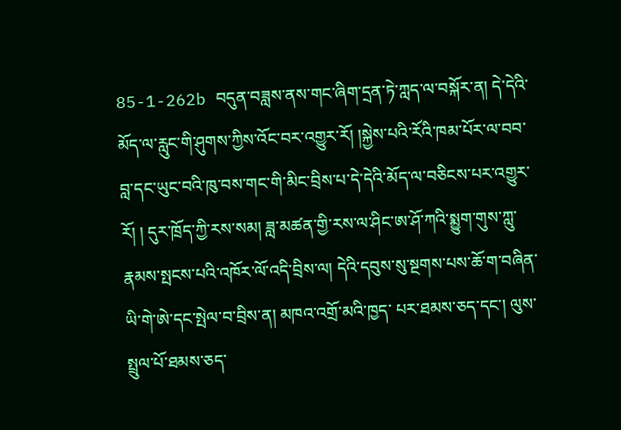85-1-262b བདུན་བཟླས་ནས་གང་ཞིག་དྲན་ཏེ་ཀླད་ལ་བསྐོར་ན། དེ་དེའི་མོད་ལ་རླུང་གི་ཤུགས་ཀྱིས་འོང་བར་འགྱུར་རོ། །སྐྱེས་པའི་རོའི་ཁམ་པོར་ལ་བབ་བླ་དང་ཡུང་བའི་ཁུ་བས་གང་གི་མིང་བྲིས་པ་དེ་དེའི་མོད་ལ་བཅིངས་པར་འགྱུར་རོ། ། དུར་ཁྲོད་ཀྱི་རས་སམ། ཟླ་མཚན་གྱི་རས་ལ་ཤིང་ཨ་ཤོ་ཀའི་སྨྱུག་གུས་ཀླུ་རྣམས་སྤངས་པའི་འཁོར་ལོ་འདི་བྲིས་ལ། དེའི་དབུས་སུ་སྔགས་པས་ཆོ་ག་བཞིན་ཡི་གེ་ཨེ་དང་སྤེལ་བ་བྲིས་ན། མཁའ་འགྲོ་མའི་ཁྱད་ པར་ཐམས་ཅད་དང་། ལུས་སྤྲུལ་པོ་ཐམས་ཅད་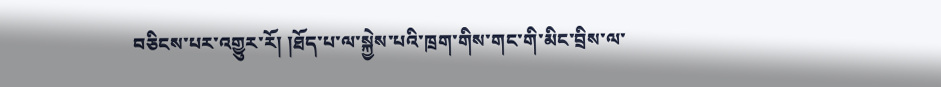བཅིངས་པར་འགྱུར་རོ། །ཐོད་པ་ལ་སྐྱེས་པའི་ཁྲག་གིས་གང་གི་མིང་བྲིས་ལ་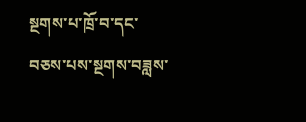སྔགས་པ་ཁྲོ་བ་དང་བཅས་པས་སྔགས་བཟླས་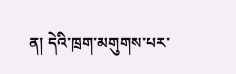ན། དེའི་ཁྲག་མགུགས་པར་